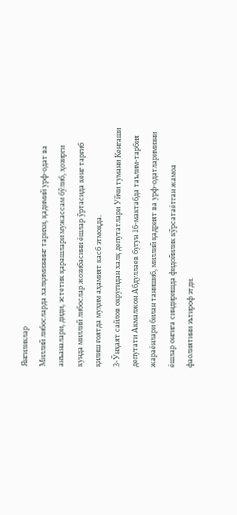Янгиликлар
Миллий либосларда халқимизнинг тарихи, қадимий урф-одат ва анъаналари, диди, эстетик қарашлари мужассам бўлиб, ҳозирги кунда миллий либослар жозибасини ёшлар ўртасида кенг тарғиб қилиш ғоятда муҳим аҳамият касб этмоқда.
3-Ўнҳаят сайлов округидан халқ депутатлари Уйчи тумани Кенгаши депутати Акмалжон Абдуллаев бугун 16-мактабда таълим-тарбия жараёнлари билан танишиб, миллий қадрият ва урф-одатларимизни ёшлар онгига синдиришда фидойилик кўрсатаётган жамоа фаолиятини эътироф этди.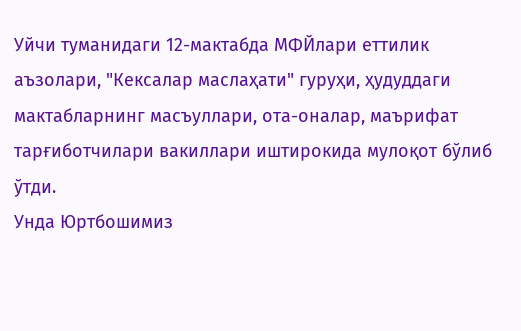Уйчи туманидаги 12-мактабда МФЙлари еттилик аъзолари, "Кексалар маслаҳати" гуруҳи, ҳудуддаги мактабларнинг масъуллари, ота-оналар, маърифат тарғиботчилари вакиллари иштирокида мулоқот бўлиб ўтди.
Унда Юртбошимиз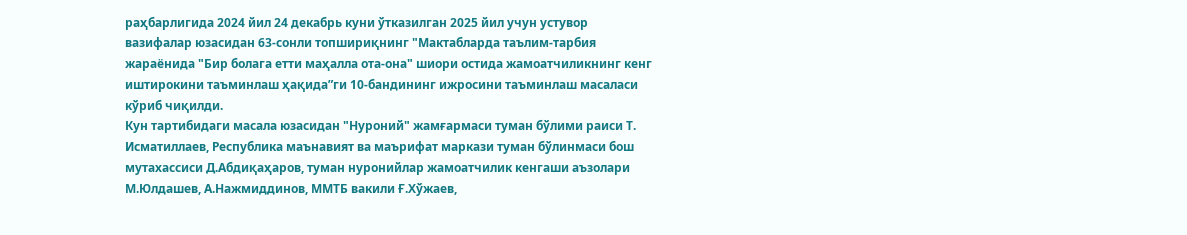раҳбарлигида 2024 йил 24 декабрь куни ўтказилган 2025 йил учун устувор вазифалар юзасидан 63-сонли топшириқнинг "Мактабларда таълим-тарбия жараёнида "Бир болага етти маҳалла ота-она" шиори остида жамоатчиликнинг кенг иштирокини таъминлаш ҳақида”ги 10-бандининг ижросини таъминлаш масаласи кўриб чиқилди.
Кун тартибидаги масала юзасидан "Нуроний" жамғармаси туман бўлими раиси Т. Исматиллаев, Республика маънавият ва маърифат маркази туман бўлинмаси бош мутахассиси Д.Абдиқаҳаров, туман нуронийлар жамоатчилик кенгаши аъзолари М.Юлдашев, А.Нажмиддинов, ММТБ вакили Ғ.Хўжаев,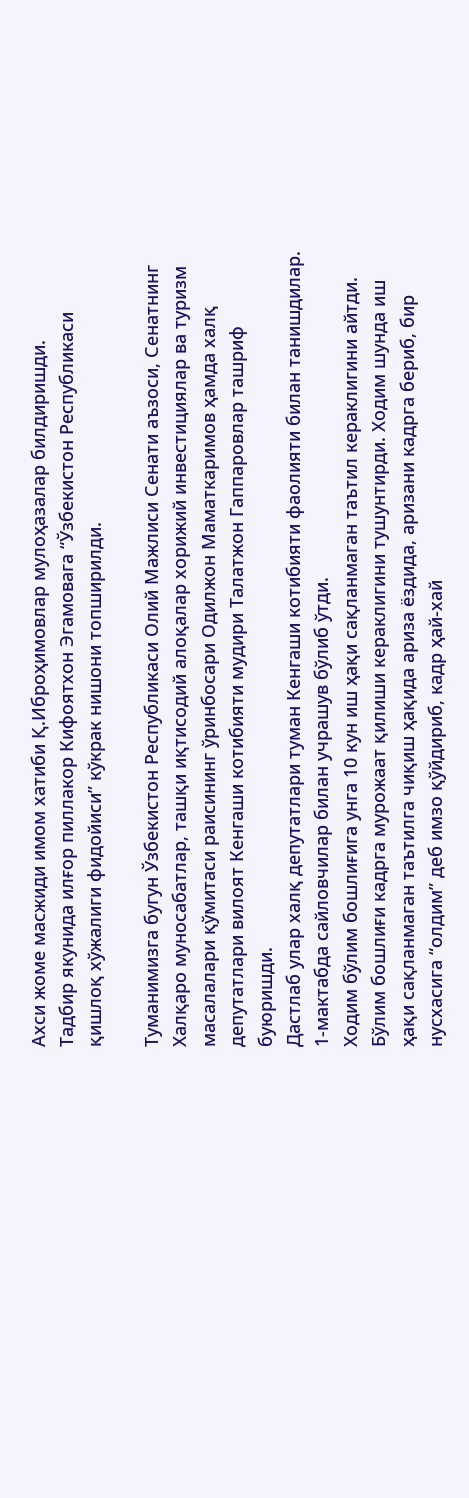Ахси жоме масжиди имом хатиби Қ.Иброҳимовлар мулоҳазалар билдиришди.
Тадбир якунида илғор пиллакор Кифоятхон Эгамовага “Ўзбекистон Республикаси қишлоқ хўжалиги фидойиси” кўкрак нишони топширилди.

Туманимизга бугун Ўзбекистон Республикаси Олий Мажлиси Сенати аъзоси, Сенатнинг Халқаро муносабатлар, ташқи иқтисодий алоқалар хорижий инвестициялар ва туризм масалалари қўмитаси раисининг ўринбосари Одилжон Маматкаримов ҳамда халқ депутатлари вилоят Кенгаши котибияти мудири Талатжон Гаппаровлар ташриф буюришди.
Дастлаб улар халқ депутатлари туман Кенгаши котибияти фаолияти билан танишдилар. 1-мактабда сайловчилар билан учрашув бўлиб ўтди.
Ходим бўлим бошлиғига унга 10 кун иш ҳақи сақланмаган таътил кераклигини айтди. Бўлим бошлиғи кадрга мурожаат қилиши кераклигини тушунтирди. Ходим шунда иш ҳақи сақланмаган таътилга чиқиш ҳақида ариза ёздида, аризани кадрга бериб, бир нусхасига “олдим” деб имзо қўйдириб, кадр ҳай-хай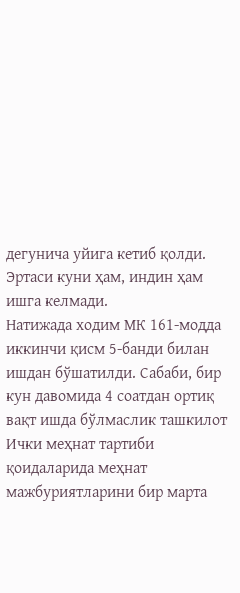дегунича уйига кетиб қолди. Эртаси куни ҳам, индин ҳам ишга келмади.
Натижада ходим МК 161-модда иккинчи қисм 5-банди билан ишдан бўшатилди. Сабаби, бир кун давомида 4 соатдан ортиқ вақт ишда бўлмаслик ташкилот Ички меҳнат тартиби қоидаларида меҳнат мажбуриятларини бир марта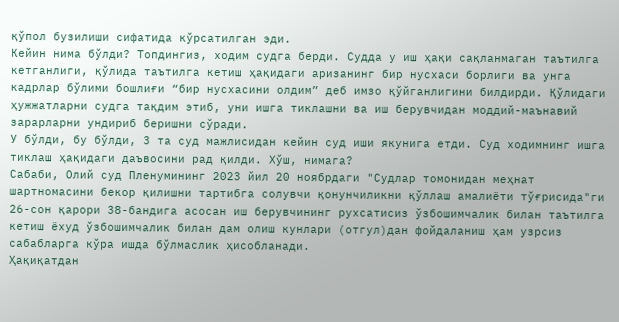қўпол бузилиши сифатида кўрсатилган эди.
Кейин нима бўлди? Топдингиз, ходим судга берди. Судда у иш ҳақи сақланмаган таътилга кетганлиги, қўлида таътилга кетиш ҳақидаги аризанинг бир нусхаси борлиги ва унга кадрлар бўлими бошлиғи “бир нусхасини олдим” деб имзо қўйганлигини билдирди. Қўлидаги ҳужжатларни судга тақдим этиб, уни ишга тиклашни ва иш берувчидан моддий-маънавий зарарларни ундириб беришни сўради.
У бўлди, бу бўлди, 3 та суд мажлисидан кейин суд иши якунига етди. Суд ходимнинг ишга тиклаш ҳақидаги даъвосини рад қилди. Хўш, нимага?
Сабаби, Олий суд Пленумининг 2023 йил 20 ноябрдаги "Судлар томонидан меҳнат шартномасини бекор қилишни тартибга солувчи қонунчиликни қўллаш амалиёти тўғрисида"ги 26-сон қарори 38-бандига асосан иш берувчининг рухсатисиз ўзбошимчалик билан таътилга кетиш ёхуд ўзбошимчалик билан дам олиш кунлари (отгул)дан фойдаланиш ҳам узрсиз сабабларга кўра ишда бўлмаслик ҳисобланади.
Ҳақиқатдан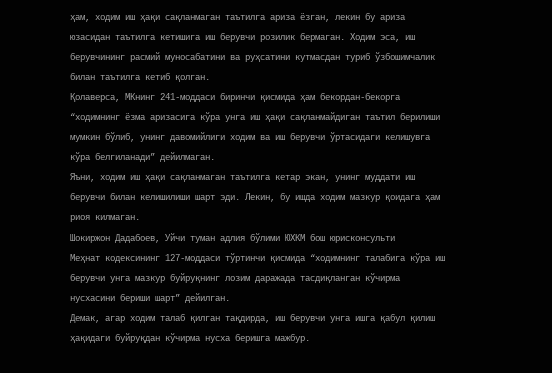ҳам, ходим иш ҳақи сақланмаган таътилга ариза ёзган, лекин бу ариза юзасидан таътилга кетишига иш берувчи розилик бермаган. Ходим эса, иш берувчининг расмий муносабатини ва руҳсатини кутмасдан туриб ўзбошимчалик билан таътилга кетиб қолган.
Қолаверса, МКнинг 241-моддаси биринчи қисмида ҳам бекордан-бекорга “ходимнинг ёзма аризасига кўра унга иш ҳақи сақланмайдиган таътил берилиши мумкин бўлиб, унинг давомийлиги ходим ва иш берувчи ўртасидаги келишувга кўра белгиланади” дейилмаган.
Яъни, ходим иш ҳақи сақланмаган таътилга кетар экан, унинг муддати иш берувчи билан келишилиши шарт эди. Лекин, бу ишда ходим мазкур қоидага ҳам риоя килмаган.
Шокиржон Дадабоев, Уйчи туман адлия бўлими ЮХКМ бош юрисконсульти
Меҳнат кодексининг 127-моддаси тўртинчи қисмида “ходимнинг талабига кўра иш берувчи унга мазкур буйруқнинг лозим даражада тасдиқланган кўчирма нусхасини бериши шарт” дейилган.
Демак, агар ходим талаб қилган тақдирда, иш берувчи унга ишга қабул қилиш ҳақидаги буйруқдан кўчирма нусха беришга мажбур.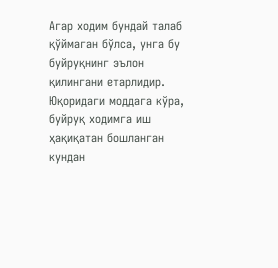Агар ходим бундай талаб қўймаган бўлса, унга бу буйруқнинг эълон қилингани етарлидир.
Юқоридаги моддага кўра, буйруқ ходимга иш ҳақиқатан бошланган кундан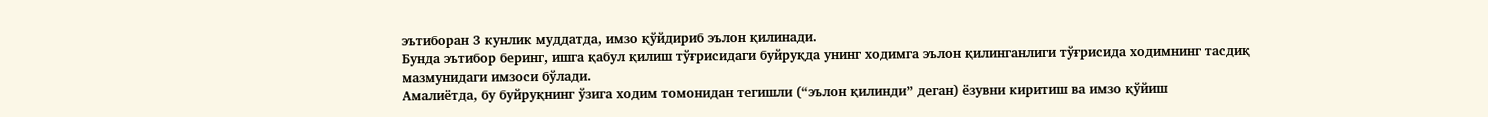эътиборан 3 кунлик муддатда, имзо қўйдириб эълон қилинади.
Бунда эътибор беринг, ишга қабул қилиш тўғрисидаги буйруқда унинг ходимга эълон қилинганлиги тўғрисида ходимнинг тасдиқ мазмунидаги имзоси бўлади.
Амалиётда, бу буйруқнинг ўзига ходим томонидан тегишли (“эълон қилинди” деган) ёзувни киритиш ва имзо қўйиш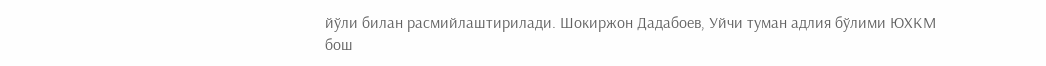йўли билан расмийлаштирилади. Шокиржон Дадабоев, Уйчи туман адлия бўлими ЮХКМ бош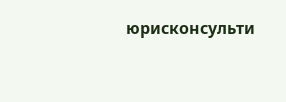юрисконсульти